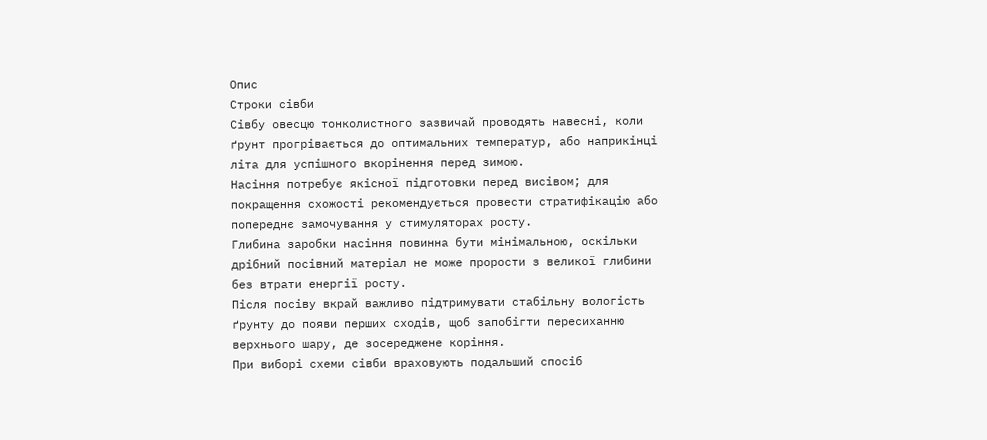Опис
Строки сівби
Сівбу овесцю тонколистного зазвичай проводять навесні, коли ґрунт прогрівається до оптимальних температур, або наприкінці літа для успішного вкорінення перед зимою.
Насіння потребує якісної підготовки перед висівом; для покращення схожості рекомендується провести стратифікацію або попереднє замочування у стимуляторах росту.
Глибина заробки насіння повинна бути мінімальною, оскільки дрібний посівний матеріал не може прорости з великої глибини без втрати енергії росту.
Після посіву вкрай важливо підтримувати стабільну вологість ґрунту до появи перших сходів, щоб запобігти пересиханню верхнього шару, де зосереджене коріння.
При виборі схеми сівби враховують подальший спосіб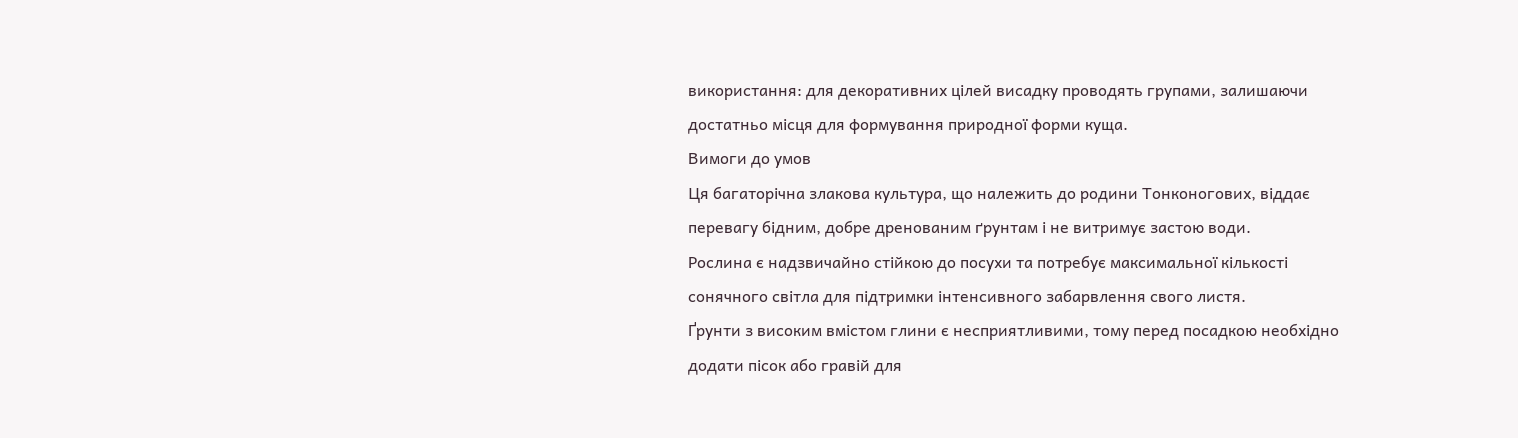використання: для декоративних цілей висадку проводять групами, залишаючи достатньо місця для формування природної форми куща.
Вимоги до умов
Ця багаторічна злакова культура, що належить до родини Тонконогових, віддає перевагу бідним, добре дренованим ґрунтам і не витримує застою води.
Рослина є надзвичайно стійкою до посухи та потребує максимальної кількості сонячного світла для підтримки інтенсивного забарвлення свого листя.
Ґрунти з високим вмістом глини є несприятливими, тому перед посадкою необхідно додати пісок або гравій для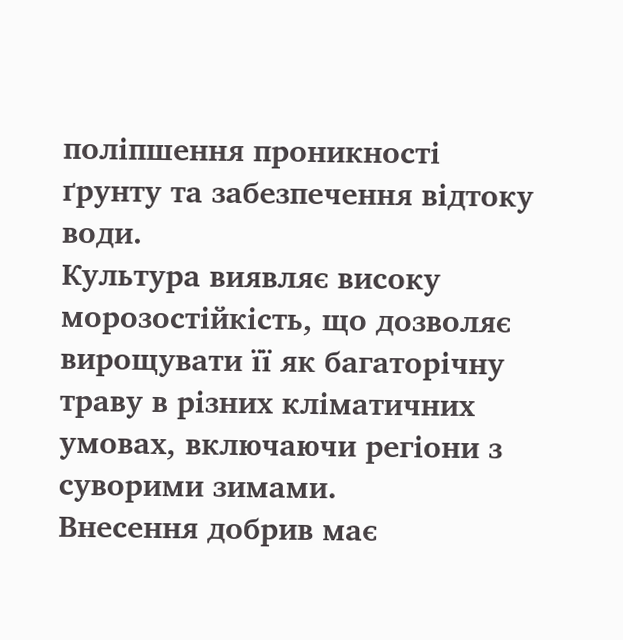поліпшення проникності ґрунту та забезпечення відтоку води.
Культура виявляє високу морозостійкість, що дозволяє вирощувати її як багаторічну траву в різних кліматичних умовах, включаючи регіони з суворими зимами.
Внесення добрив має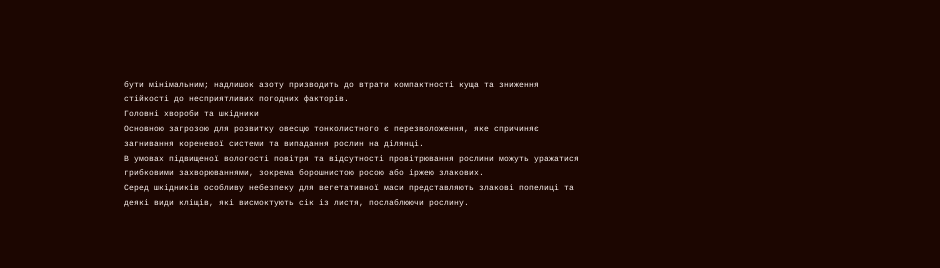бути мінімальним; надлишок азоту призводить до втрати компактності куща та зниження стійкості до несприятливих погодних факторів.
Головні хвороби та шкідники
Основною загрозою для розвитку овесцю тонколистного є перезволоження, яке спричиняє загнивання кореневої системи та випадання рослин на ділянці.
В умовах підвищеної вологості повітря та відсутності провітрювання рослини можуть уражатися грибковими захворюваннями, зокрема борошнистою росою або іржею злакових.
Серед шкідників особливу небезпеку для вегетативної маси представляють злакові попелиці та деякі види кліщів, які висмоктують сік із листя, послаблюючи рослину.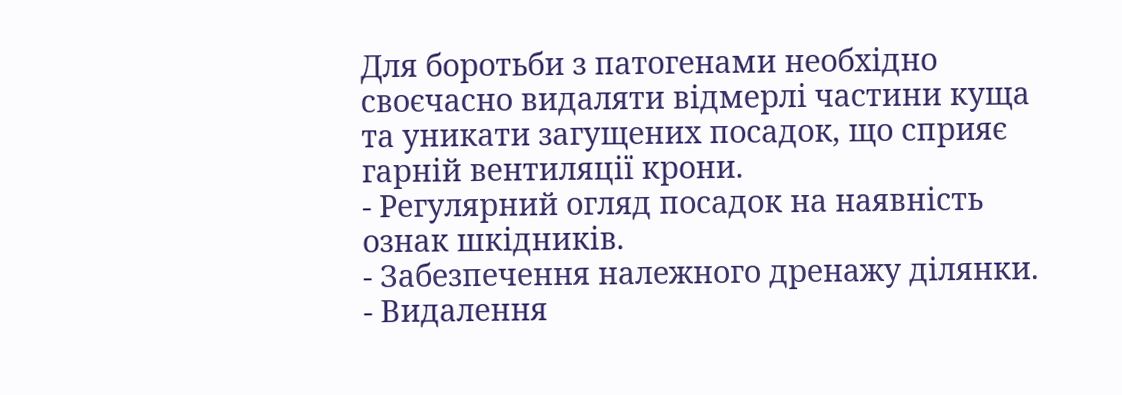Для боротьби з патогенами необхідно своєчасно видаляти відмерлі частини куща та уникати загущених посадок, що сприяє гарній вентиляції крони.
- Регулярний огляд посадок на наявність ознак шкідників.
- Забезпечення належного дренажу ділянки.
- Видалення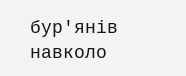бур'янів навколо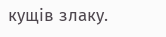кущів злаку.